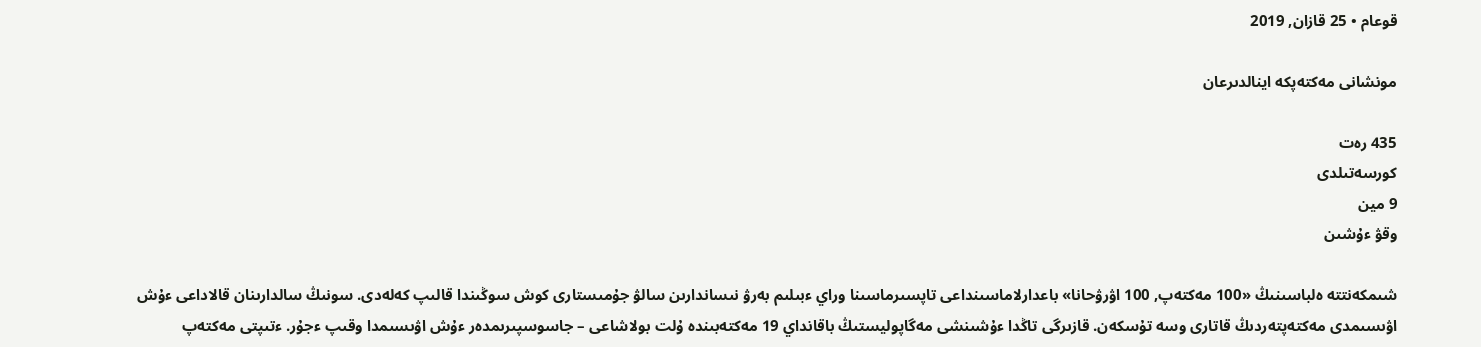قوعام • 25 قازان, 2019

مونشانى مەكتەپكە اينالدىرعان

435 رەت
كورسەتىلدى
9 مين
وقۋ ءۇشىن

شىمكەنتتە ەلباسىنىڭ «100 مەكتەپ, 100 اۋرۋحانا» باعدارلاماسىنداعى تاپسىرماسىنا وراي ءبىلىم بەرۋ نىساندارىن سالۋ جۇمىستارى كوش سوڭىندا قالىپ كەلەدى. سونىڭ سالدارىنان قالاداعى ءۇش اۋىسىمدى مەكتەپتەردىڭ قاتارى وسە تۇسكەن. قازىرگى تاڭدا ءۇشىنشى مەگاپوليستىڭ باقانداي 19 مەكتەبىندە ۇلت بولاشاعى – جاسوسپىرىمدەر ءۇش اۋىسىمدا وقىپ ءجۇر. ءتىپتى مەكتەپ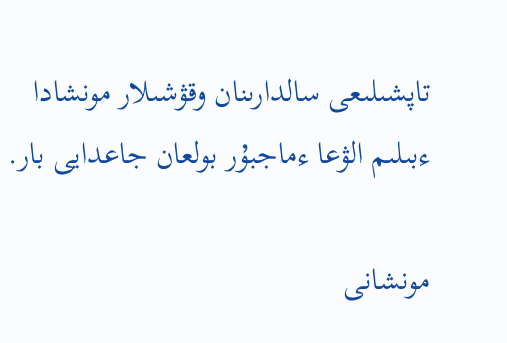تاپشىلىعى سالدارىنان وقۋشىلار مونشادا ءبىلىم الۋعا ءماجبۇر بولعان جاعدايى بار.

مونشانى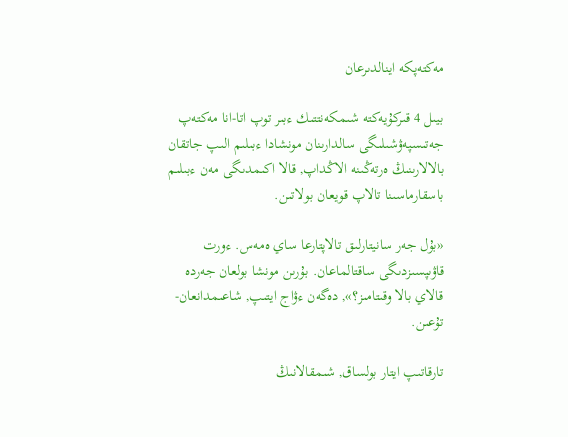مەكتەپكە اينالدىرعان

بيىل 4 قىركۇيەكتە شىمكەنتتىك ءبىر توپ اتا-انا مەكتەپ جەتىسپەۋشىلىگى سالدارىنان مونشادا ءبىلىم الىپ جاتقان بالالارىنىڭ ەرتەڭىنە الاڭداپ, قالا اكىمدىگى مەن ءبىلىم باسقارماسىنا تالاپ قويعان بولاتىن.

«بۇل جەر سانيتارلىق تالاپتارعا ساي ەمەس. ءورت قاۋىپسىزدىگى ساقتالماعان. بۇرىن مونشا بولعان جەردە قالاي بالا وقىتامىز؟», دەگەن ءۋاج ايتىپ, شاعىمدانعان-تۇعىن.

تارقاتىپ ايتار بولساق, شىمقالانىڭ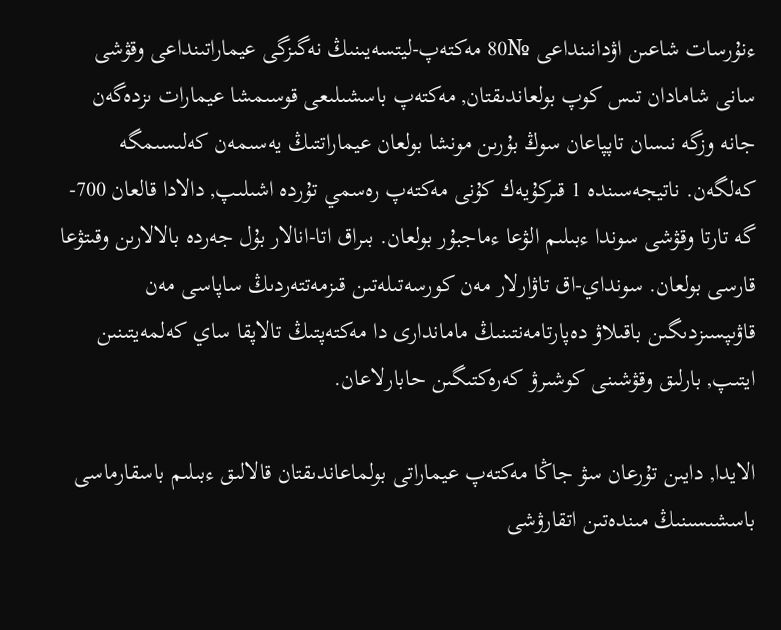ءنۇرسات شاعىن اۋدانىنداعى №80 مەكتەپ-ليتسەيىنىڭ نەگىزگى عيماراتىنداعى وقۋشى سانى شامادان تىس كوپ بولعاندىقتان, مەكتەپ باسشىلىعى قوسىمشا عيمارات ىزدەگەن جانە وزگە نىسان تاپپاعان سوڭ بۇرىن مونشا بولعان عيماراتتىڭ يەسىمەن كەلىسىمگە كەلگەن. ناتيجەسىندە 1 قىركۇيەك كۇنى مەكتەپ رەسمي تۇردە اشىلىپ, دالادا قالعان 700-گە تارتا وقۋشى سوندا ءبىلىم الۋعا ءماجبۇر بولعان. بىراق اتا-انالار بۇل جەردە بالالارىن وقىتۋعا قارسى بولعان. سونداي-اق تاۋارلار مەن كورسەتىلەتىن قىزمەتتەردىڭ ساپاسى مەن قاۋىپسىزدىگىن باقىلاۋ دەپارتامەنتىنىڭ ماماندارى دا مەكتەپتىڭ تالاپقا ساي كەلمەيتىنىن ايتىپ, بارلىق وقۋشىنى كوشىرۋ كەرەكتىگىن حابارلاعان.

الايدا, دايىن تۇرعان سۋ جاڭا مەكتەپ عيماراتى بولماعاندىقتان قالالىق ءبىلىم باسقارماسى باسشىسىنىڭ مىندەتىن اتقارۋشى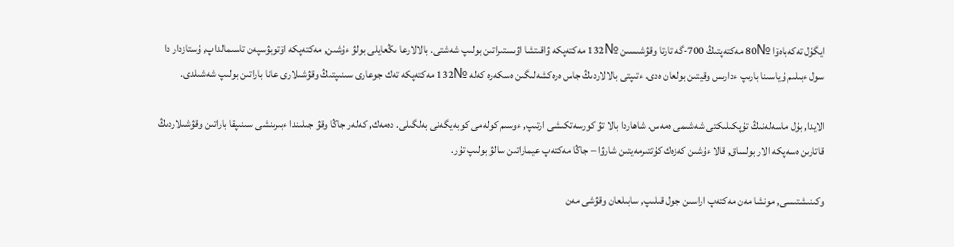ايگۇل تەكەباەۆا №80 مەكتەپتىڭ 700-گە تارتا وقۋشىسىن №132 مەكتەپكە ۋاقىتشا اۋىستىراتىن بولىپ شەشتى. بالالارعا ىڭعايلى بولۋ ءۇشىن, مەكتەپكە اۆتوبۋسپەن تاسىمالداپ, ۇستازدار دا سول ءبىلىم ۇياسىنا بارىپ ءدارىس وقيتىن بولعان ەدى. ءتىپتى بالالاردىڭ جاس ەرەكشەلىگىن ەسكەرە كەلە №132 مەكتەپكە تەك جوعارى سىنىپتىڭ وقۋشىلارى عانا باراتىن بولىپ شەشىلدى.

الايدا, بۇل ماسەلەنىڭ تۇپكىلىكتى شەشىمى ەمەس. شاھاردا بالا تۋ كورسەتكىشى ارتىپ, ءوسىم كولەمى كوبەيگەنى بەلگىلى. دەمەك, كەلەر جاڭا وقۋ جىلىندا ءبىرىنشى سىنىپقا باراتىن وقۋشىلاردىڭ قاتارىن ەسەپكە الار بولساق, قالا ءۇشىن كەزەك كۇتتىرمەيتىن شارۋا – جاڭا مەكتەپ عيماراتىن سالۋ بولىپ تۇر.

وكىنىشتىسى, مونشا مەن مەكتەپ اراسىن جول قىلىپ, سابىلعان وقۋشى مەن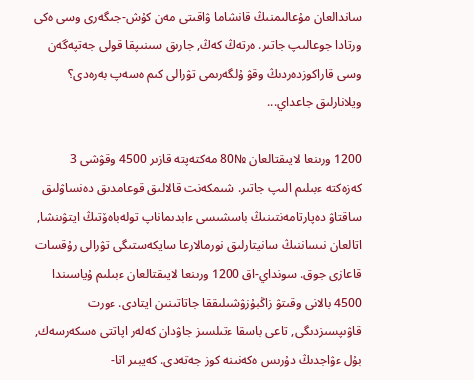ساندالعان مۇعالىمنىڭ قانشاما ۋاقىتى مەن كۇش-جىگەرى وسى ەكى ورتادا جوعالىپ جاتىر. ەرتەڭ كەڭ, جارىق سىنىپقا قولى جەتپەگەن وسى قاراكوزدەردىڭ وقۋ ۇلگەرىمى تۋرالى كىم ەسەپ بەرەدى؟ ويلانارلىق جاعداي...

1200 ورىنعا لايىقتالعان №80 مەكتەپتە قازىر 4500 وقۋشى 3 كەزەكتە ءبىلىم الىپ جاتىر. شىمكەنت قالالىق قوعامدىق دەنساۋلىق ساقتاۋ دەپارتامەنتىنىڭ باسشىسى ءابدىماناپ تولەباەۆتىڭ ايتۋىنشا, اتالعان نىساننىڭ سانيتارلىق نورمالارعا سايكەستىگى تۋرالى رۇقسات قاعازى جوق. سونداي-اق 1200 ورىنعا لايىقتالعان ءبىلىم ۇياسىندا 4500 بالانى وقىتۋ زاڭبۇزۋشىلىققا جاتاتىنىن ايتادى. ءورت قاۋىپسىزدىگى, تاعى باسقا ءتىلسىز جاۋدان كەلەر اپاتتى ەسكەرسەك, بۇل ءۋاجدىڭ دۇرىس ەكەنىنە كوز جەتەدى. كەيبىر اتا-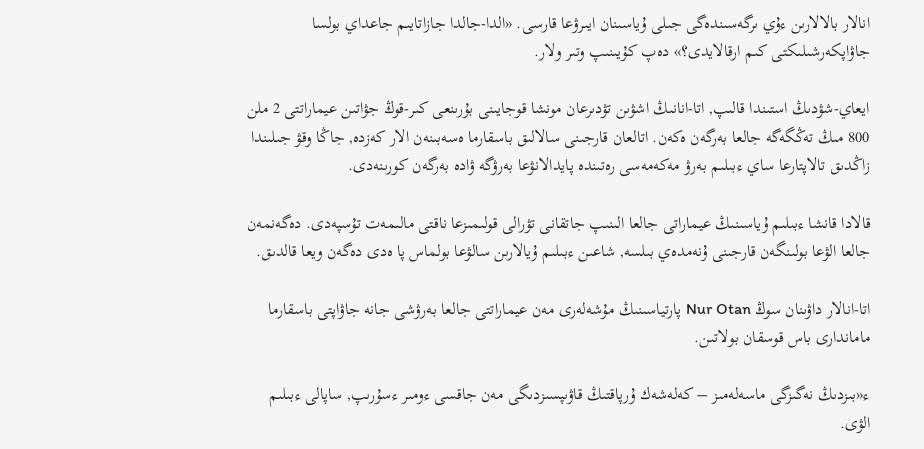انالار بالالارىن ءۇي ىرگەسىندەگى جىلى ۇياسىنان ايىرۋعا قارسى. «الدا-جالدا جازاتايىم جاعداي بولسا جاۋاپكەرشىلىكتى كىم ارقالايدى؟» دەپ كۇيىنىپ وتىر ولار.

ايعاي-شۋدىڭ استىندا قالىپ, اتا-انانىڭ اشۋىن تۋدىرعان مونشا قوجايىنى بۇرىنعى كىر-قوڭ جۋاتىن عيماراتتى 2 ملن 800 مىڭ تەڭگەگە جالعا بەرگەن ەكەن. اتالعان قارجىنى سالالىق باسقارما ەسەبىنەن الار كەزدە, جاڭا وقۋ جىلىندا زاڭدىق تالاپتارعا ساي ءبىلىم بەرۋ مەكەمەسى رەتىندە پايدالانۋعا بەرۋگە ۋادە بەرگەن كورىنەدى.

قالادا قانشا ءبىلىم ۇياسىنىڭ عيماراتى جالعا الىنىپ جاتقانى تۋرالى قولىمىزعا ناقتى مالىمەت تۇسپەدى. دەگەنمەن جالعا الۋعا بولىنگەن قارجىنى ۇنەمدەي بىلسە, شاعىن ءبىلىم ۇيالارىن سالۋعا بولماس پا ەدى دەگەن ويعا قالدىق.

اتا-انالار داۋىنان سوڭ Nur Otan پارتياسىنىڭ مۇشەلەرى مەن عيماراتتى جالعا بەرۋشى جانە جاۋاپتى باسقارما ماماندارى باس قوسقان بولاتىن.

ء«بىزدىڭ نەگىزگى ماسەلەمىز – كەلەشەك ۇرپاقتىڭ قاۋىپسىزدىگى مەن جاقسى ءومىر ءسۇرىپ, ساپالى ءبىلىم الۋى.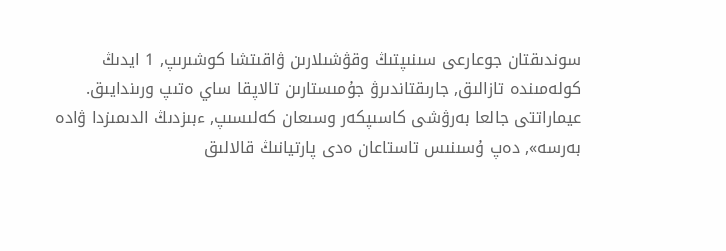سوندىقتان جوعارعى سىنىپتىڭ وقۋشىلارىن ۋاقىتشا كوشىرىپ, 1 ايدىڭ كولەمىندە تازالىق, جارىقتاندىرۋ جۇمىستارىن تالاپقا ساي ەتىپ ورىندايىق. عيماراتتى جالعا بەرۋشى كاسىپكەر وسىعان كەلىسىپ, ءبىزدىڭ الدىمىزدا ۋادە بەرسە», دەپ ۇسىنىس تاستاعان ەدى پارتيانىڭ قالالىق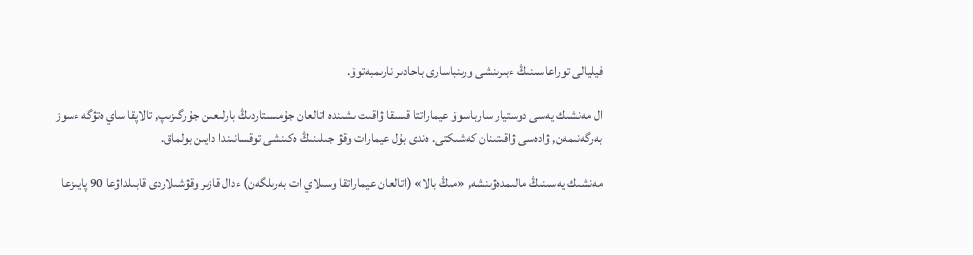فيليالى توراعاسىنىڭ ءبىرىنشى ورىنباسارى باحادىر نارىمبەتوۆ.

ال مەنشىك يەسى دوستيار سارباسوۆ عيماراتتا قىسقا ۋاقىت ىشىندە اتالعان جۇمىستاردىڭ بارلىعىن جۇرگىزىپ, تالاپقا ساي ەتۋگە ءسوز بەرگەنىمەن, ۋادەسى ۋاقىتىنان كەشىكتى. ەندى بۇل عيمارات وقۋ جىلىنىڭ ەكىنشى توقسانىندا دايىن بولماق.

مەنشىك يەسىنىڭ مالىمدەۋىنشە, «مىڭ بالا» (اتالعان عيماراتقا وسىلاي ات بەرىلگەن) ءدال قازىر وقۋشىلاردى قابىلداۋعا 90 پايىزعا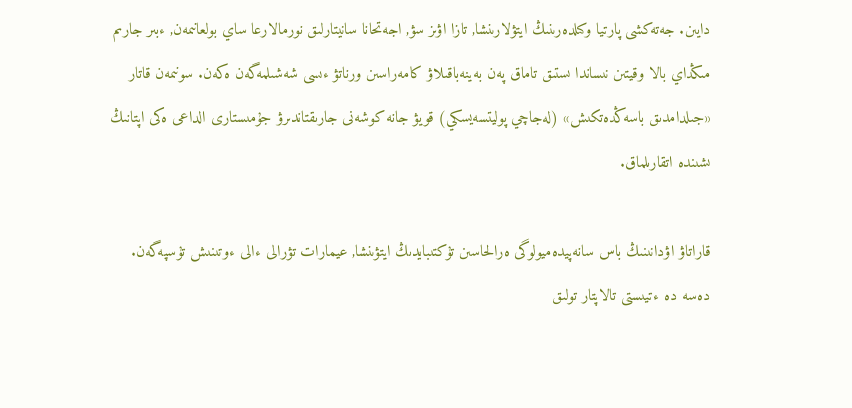دايىن. جەتەكشى پارتيا وكىلدەرىنىڭ ايتۋلارىنشا, تازا اۋىز سۋ, اجەتحانا سانيتارلىق نورمالارعا ساي بولعانىمەن, ءبىر جارىم مىڭداي بالا وقيتىن نىساندا ىستىق تاماق پەن بەينەباقىلاۋ كامەراسىن ورناتۋ ءىسى شەشىلمەگەن ەكەن. سونىمەن قاتار «جىلدامدىق باسەڭدەتكىش» (لەجاچي پوليتسەيسكي) قويۋ جانە كوشەنى جارىقتاندىرۋ جۇمىستارى الداعى ەكى اپتانىڭ ىشىندە اتقارىلماق.

قاراتاۋ اۋدانىنىڭ باس سانەپيدەميولوگى ەرالحاسىن تۇكتىبايدىڭ ايتۋىنشا, عيمارات تۋرالى ءالى ءوتىنىش تۇسپەگەن. دەسە دە ءتيىستى تالاپتار تولىق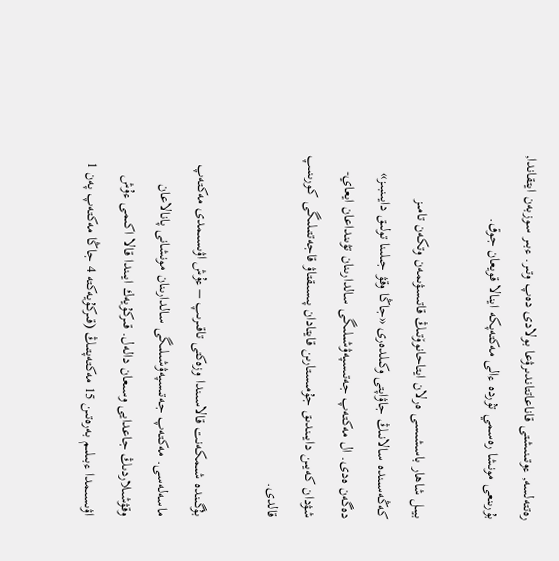رەتتەلسە, ءوتىنىشتى قاناعاتتاندىرۋعا بولادى دەپ وتىر. ءبىر سوزبەن ايتقاندا, بۇرىنعى مونشا رەسمي تۇردە ءالى مەكتەپكە اينالا قويعان جوق.

بيىل شاھار باسشىسى ەرلان ايتاحانوۆتىڭ قاتىسۋىمەن وتكەن تامىز كەڭەسىندە سالانىڭ جاۋاپتى وكىلدەرى «جاڭا وقۋ جىلىنا تولىق دايىنبىز» دەگەن ەدى. ال مەكتەپ جەتىسپەۋشىلىگى سالدارىنان تۋىنداعان ايعاي-شۋدان كەيىن دايىندىق جۇمىستارىن قايتادان پىسىقتاۋ قاجەتتىلىگى كورىنىپ قالدى.

بۇگىندە شىمكەنت قالاسىندا وزەكتى تاقىرىپ – ءۇش اۋىسىمدى مەكتەپ ماسەلەسى. مەكتەپ جەتىسپەۋشىلىگى سالدارىنان مونشانى پانالاعان وقۋشىلاردىڭ جاعدايى وسىعان دالەل. قىركۇيەك ايىندا قالا اكىمى ءۇش اۋىسىمدا ءبىلىم بەرەتىن 15 مەكتەپتىڭ (قىركۇيەكتە 4 جاڭا مەكتەپ پەن 1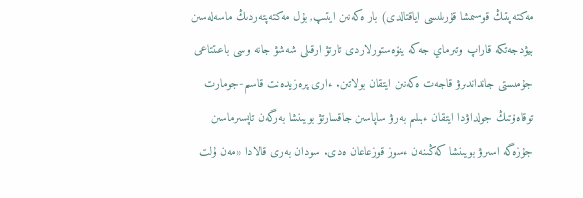مەكتەپتىڭ قوسىمشا قۇرىلىسى اياقتالدى) بار ەكەنىن ايتىپ, بۇل مەكتەپتەردىڭ ماسەلەسىن بيۋدجەتكە قاراپ وتىرماي جەكە ينۆەستورلاردى تارتۋ ارقىلى شەشۋ جانە وسى باعىتتاعى جۇمىستى جانداندىرۋ قاجەت ەكەنىن ايتقان بولاتىن. ءارى پرەزيدەنت قاسىم-جومارت توقاەۆتىڭ جولداۋدا ايتقان ءبىلىم بەرۋ ساپاسىن جاقسارتۋ بويىنشا بەرگەن تاپسىرماسىن جۇزەگە اسىرۋ بويىنشا كەڭىنەن ءسوز قوزعاعان ەدى. سودان بەرى قالادا «مەن ۇلت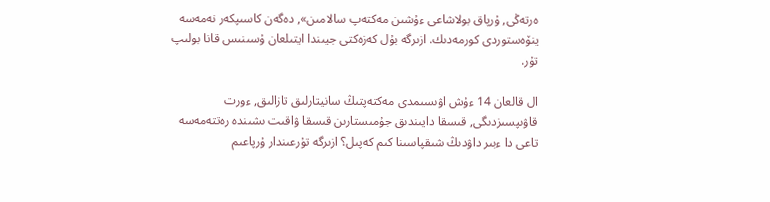ەرتەڭى, ۇرپاق بولاشاعى ءۇشىن مەكتەپ سالامىن», دەگەن كاسىپكەر نەمەسە ينۆەستوردى كورمەدىك. ازىرگە بۇل كەزەكتى جيىندا ايتىلعان ۇسىنىس قانا بولىپ تۇر.

ال قالعان 14 ءۇش اۋىسىمدى مەكتەپتىڭ سانيتارلىق تازالىق, ءورت قاۋىپسىزدىگى, قىسقا دايىندىق جۇمىستارىن قىسقا ۋاقىت ىشىندە رەتتەمەسە تاعى دا ءبىر داۋدىڭ شىقپاسىنا كىم كەپىل؟ ازىرگە تۇرعىندار ۇرپاعىم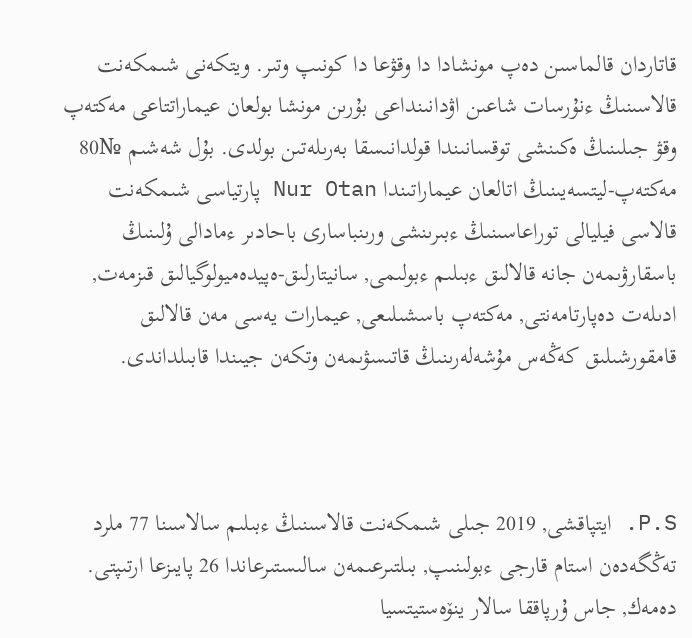قاتاردان قالماسىن دەپ مونشادا دا وقۋعا دا كونىپ وتىر. ويتكەنى شىمكەنت قالاسىنىڭ ءنۇرسات شاعىن اۋدانىنداعى بۇرىن مونشا بولعان عيماراتتاعى مەكتەپ وقۋ جىلىنىڭ ەكىنشى توقسانىندا قولدانىسقا بەرىلەتىن بولدى. بۇل شەشىم №80 مەكتەپ-ليتسەيىنىڭ اتالعان عيماراتىندا Nur Otan پارتياسى شىمكەنت قالاسى فيليالى توراعاسىنىڭ ءبىرىنشى ورىنباسارى باحادىر ءمادالى ۇلىنىڭ باسقارۋىمەن جانە قالالىق ءبىلىم ءبولىمى, سانيتارلىق-ەپيدەميولوگيالىق قىزمەت, ادىلەت دەپارتامەنتى, مەكتەپ باسشىلىعى, عيمارات يەسى مەن قالالىق قامقورشىلىق كەڭەس مۇشەلەرىنىڭ قاتىسۋىمەن وتكەن جيىندا قابىلداندى.



P.S. ايتپاقشى, 2019 جىلى شىمكەنت قالاسىنىڭ ءبىلىم سالاسىنا 77 ملرد تەڭگەدەن استام قارجى ءبولىنىپ, بىلتىرعىمەن سالىستىرعاندا 26 پايىزعا ارتىپتى. دەمەك, جاس ۇرپاققا سالار ينۆەستيتسيا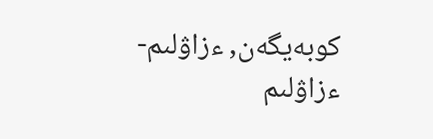كوبەيگەن, ءزاۋلىم-ءزاۋلىم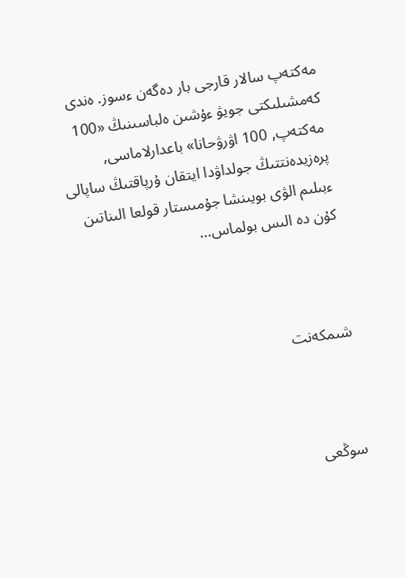مەكتەپ سالار قارجى بار دەگەن ءسوز. ەندى كەمشىلىكتى جويۋ ءۇشىن ەلباسىنىڭ «100 مەكتەپ, 100 اۋرۋحانا» باعدارلاماسى, پرەزيدەنتتىڭ جولداۋدا ايتقان ۇرپاقتىڭ ساپالى ءبىلىم الۋى بويىنشا جۇمىستار قولعا الىناتىن كۇن دە الىس بولماس…



شىمكەنت



سوڭعى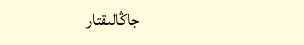جاڭالىقتار